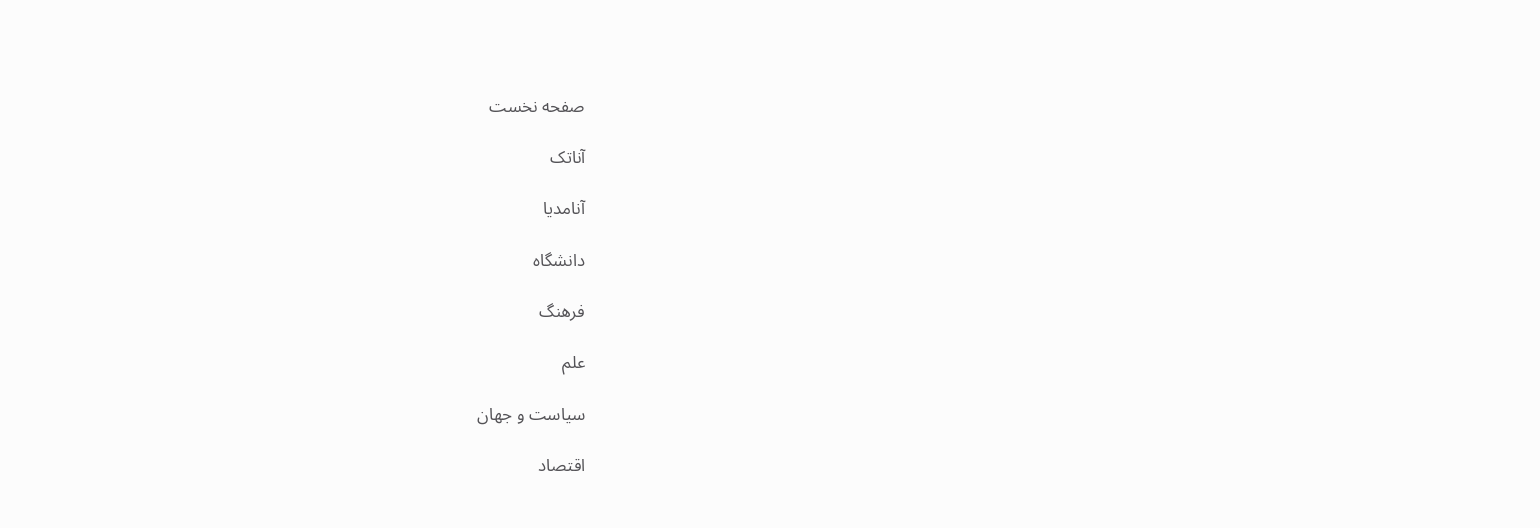صفحه نخست

آناتک

آنامدیا

دانشگاه

فرهنگ‌

علم

سیاست و جهان

اقتصاد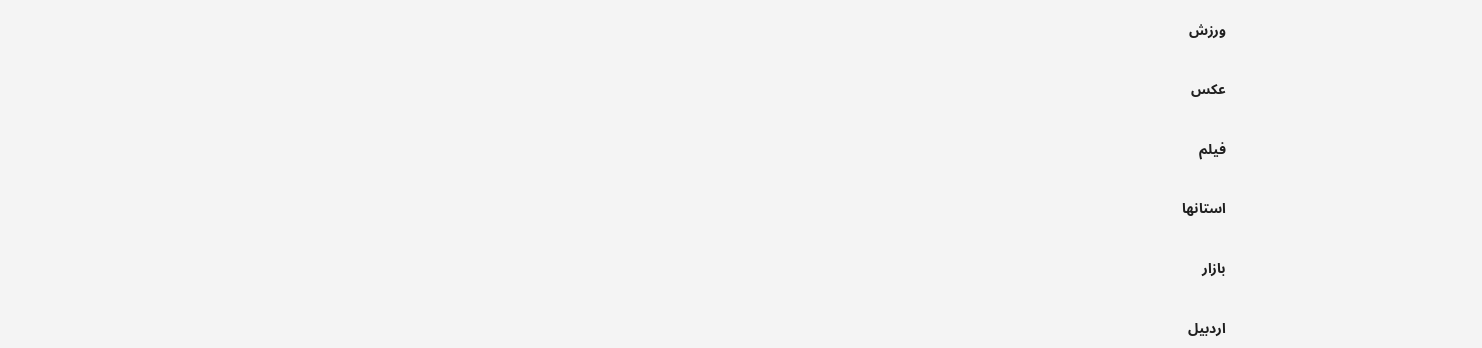ورزش

عکس

فیلم

استانها

بازار

اردبیل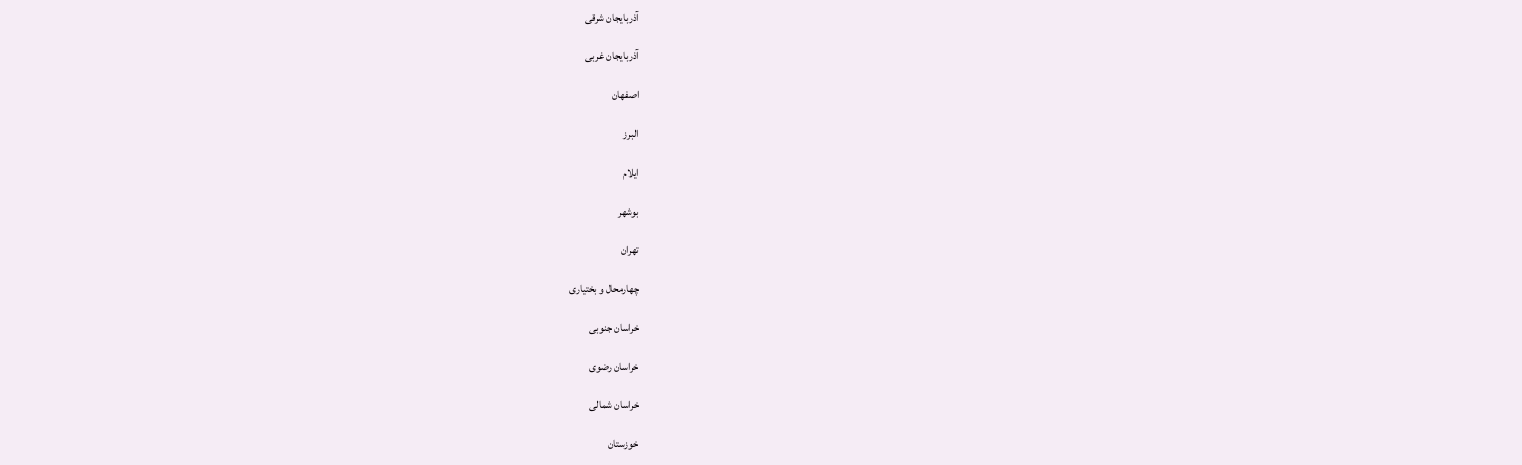آذربایجان شرقی

آذربایجان غربی

اصفهان

البرز

ایلام

بوشهر

تهران

چهارمحال و بختیاری

خراسان جنوبی

خراسان رضوی

خراسان شمالی

خوزستان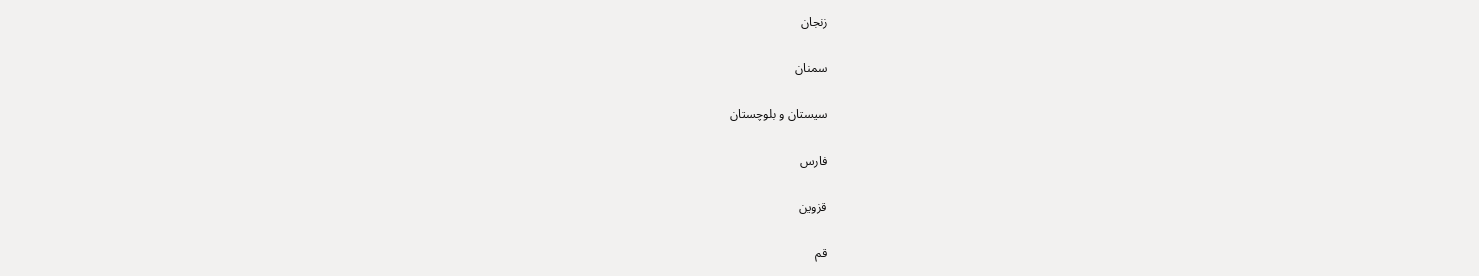زنجان

سمنان

سیستان و بلوچستان

فارس

قزوین

قم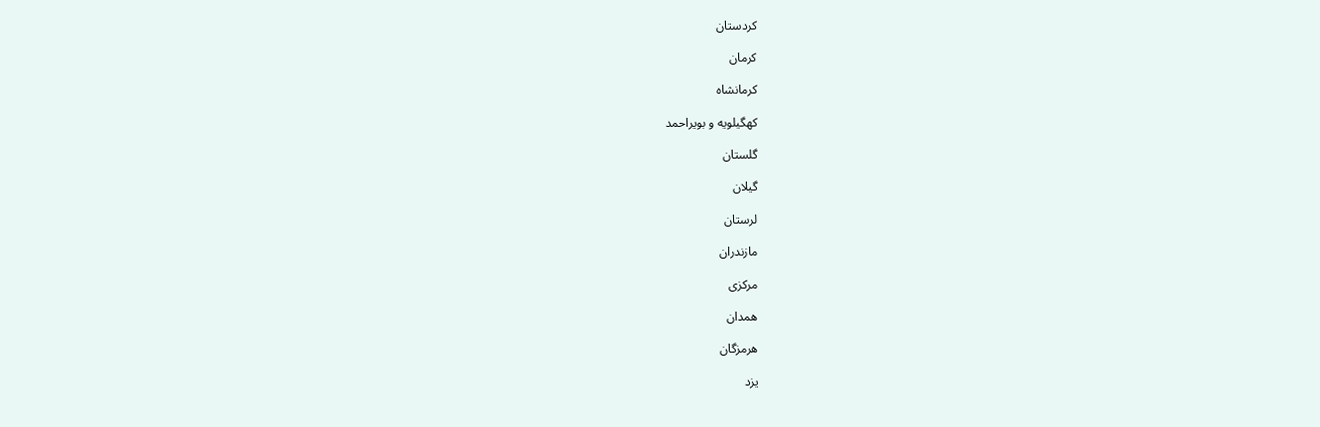کردستان

کرمان

کرمانشاه

کهگیلویه و بویراحمد

گلستان

گیلان

لرستان

مازندران

مرکزی

همدان

هرمزگان

یزد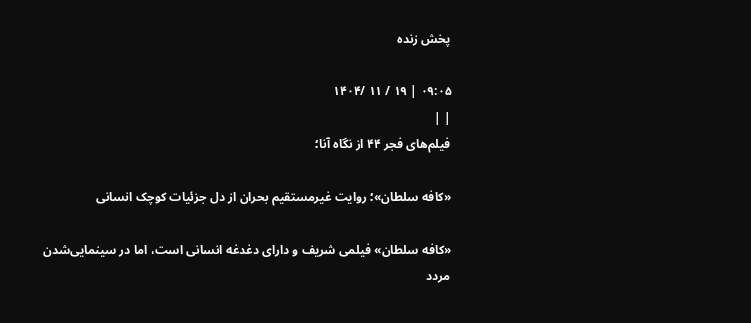پخش زنده

۰۹:۰۵ | ۱۹ / ۱۱ /۱۴۰۴
| |
فیلم‌های فجر ۴۴ از نگاه آنا؛

«کافه سلطان»؛ روایت غیرمستقیم بحران از دل جزئیات کوچک انسانی

«کافه سلطان» فیلمی شریف و دارای دغدغه‌ انسانی است، اما در سینمایی‌شدن مردد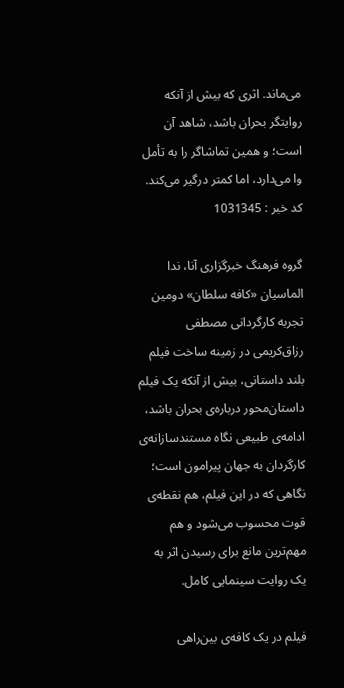می‌ماند. اثری که بیش از آنکه روایتگر بحران باشد، شاهد آن است؛ و همین تماشاگر را به تأمل وا می‌دارد، اما کمتر درگیر می‌کند.
کد خبر : 1031345

گروه فرهنگ خبرگزاری آنا، ندا الماسیان «کافه سلطان» دومین تجربه‌ کارگردانی مصطفی رزاق‌کریمی در زمینه ساخت فیلم بلند داستانی، بیش از آنکه یک فیلم داستان‌محور درباره‌ی بحران باشد، ادامه‌ی طبیعی نگاه مستندسازانه‌ی کارگردان به جهان پیرامون است؛ نگاهی که در این فیلم، هم نقطه‌ی قوت محسوب می‌شود و هم مهم‌ترین مانع برای رسیدن اثر به یک روایت سینمایی کامل.

فیلم در یک کافه‌ی بین‌راهی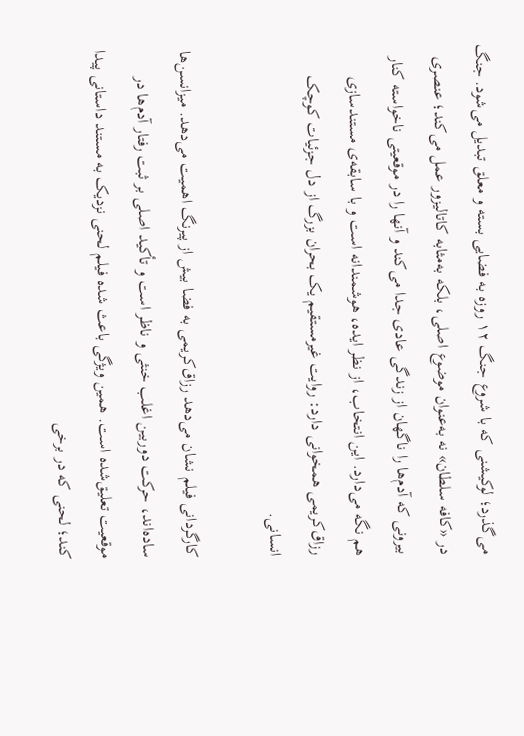می‌گذرد؛ لوکیشنی که با شروع جنگ ۱۲ روزه به فضایی بسته و معلق تبدیل می‌شود. جنگ در «کافه سلطان» نه به‌عنوان موضوع اصلی، بلکه به‌مثابه کاتالیزور عمل می‌کند؛ عنصری بیرونی که آدم‌ها را ناگهان از زندگی عادی جدا می‌کند و آنها را در موقعیتی ناخواسته کنار هم نگه می‌دارد. این انتخاب، از نظر ایده، هوشمندانه است و با سابقه‌ی مستندسازی رزاق‌کریمی همخوانی دارد: روایت غیرمستقیم یک بحران بزرگ از دل جزئیات کوچک انسانی.

کارگردانی فیلم نشان می‌دهد رزاق‌کریمی به فضا بیش از پیرنگ اهمیت می‌دهد. میزانسن‌ها ساده‌اند، حرکت دوربین اغلب خنثی و ناظر است و تأکید اصلی بر ثبت رفتار آدم‌ها در موقعیت تعلیق‌شده است. همین ویژگی باعث شده فیلم لحنی نزدیک به مستند داستانی پیدا کند؛ لحنی که در برخی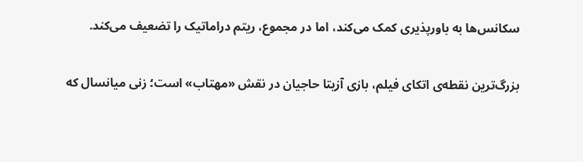سکانس‌ها به باورپذیری کمک می‌کند، اما در مجموع، ریتم دراماتیک را تضعیف می‌کند.

بزرگ‌ترین نقطه‌ی اتکای فیلم، بازی آزیتا حاجیان در نقش «مهتاب» است؛ زنی میانسال که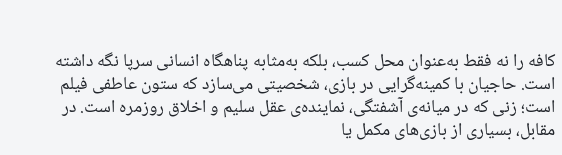کافه را نه فقط به‌عنوان محل کسب، بلکه به‌مثابه پناهگاه انسانی سرپا نگه داشته است. حاجیان با کمینه‌گرایی در بازی، شخصیتی می‌سازد که ستون عاطفی فیلم است؛ زنی که در میانه‌ی آشفتگی، نماینده‌ی عقل سلیم و اخلاق روزمره است. در مقابل، بسیاری از بازی‌های مکمل یا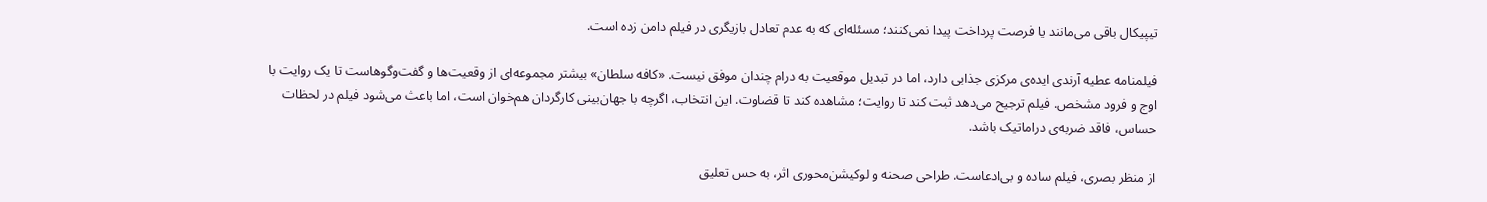تیپیکال باقی می‌مانند یا فرصت پرداخت پیدا نمی‌کنند؛ مسئله‌ای که به عدم تعادل بازیگری در فیلم دامن زده است.

فیلمنامه‌ عطیه آرندی ایده‌ی مرکزی جذابی دارد، اما در تبدیل موقعیت به درام چندان موفق نیست. «کافه سلطان» بیشتر مجموعه‌ای از وقعیت‌ها و گفت‌وگوهاست تا یک روایت با اوج و فرود مشخص. فیلم ترجیح می‌دهد ثبت کند تا روایت؛ مشاهده کند تا قضاوت. این انتخاب، اگرچه با جهان‌بینی کارگردان هم‌خوان است، اما باعث می‌شود فیلم در لحظات حساس، فاقد ضربه‌ی دراماتیک باشد.

از منظر بصری، فیلم ساده و بی‌ادعاست. طراحی صحنه و لوکیشن‌محوری اثر، به حس تعلیق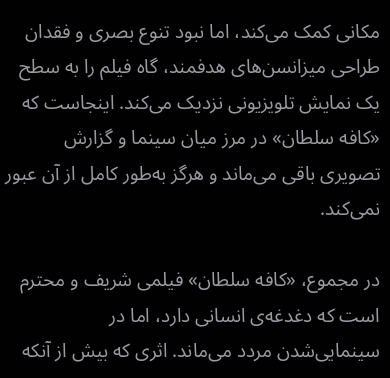مکانی کمک می‌کند، اما نبود تنوع بصری و فقدان طراحی میزانسن‌های هدفمند، گاه فیلم را به سطح یک نمایش تلویزیونی نزدیک می‌کند. اینجاست که «کافه سلطان» در مرز میان سینما و گزارش تصویری باقی می‌ماند و هرگز به‌طور کامل از آن عبور نمی‌کند.

در مجموع، «کافه سلطان» فیلمی شریف و محترم است که دغدغه‌ی انسانی دارد، اما در سینمایی‌شدن مردد می‌ماند. اثری که بیش از آنکه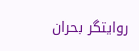روایتگر بحران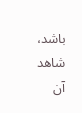باشد، شاهد آن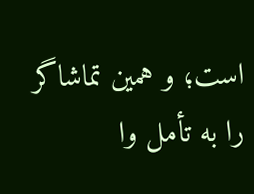است؛ و همین تماشاگر را به تأمل وا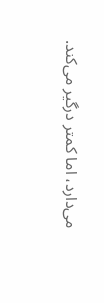می‌دارد، اما کمتر درگیر می‌کند.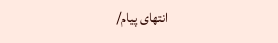انتهای پیام/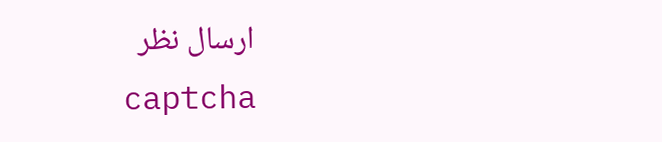ارسال نظر
captcha